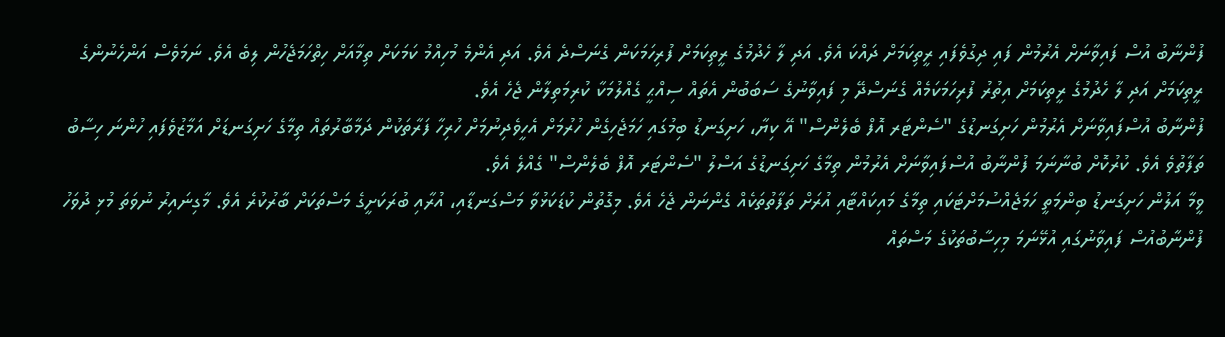ފުންނާބު އުސް ފައިވާނަށް އެރުމުން ފައި ދިގުވެފައި ރީތިކަމަށް ދައްކަ އެވެ. އަދި ލާ ހެދުމުގެ ރީތިކަމަށް ފުރިހަމަކަން ގެނަސްދެ އެވެ. އަދި އެންމެ މުހިއްމު ކަމަކަށް ތިމާއަށް ހިތްހަމަޖެހުން ލިބެ އެވެ. ނަމަވެސް އަންހެނުންގެ ރީތިކަމަށް އަދި ލާ ހެދުމުގެ ރީތިކަމަށް އިތުރު ފުރިހަމަކަމެއް ގެނަސްދޭ މި ފައިވާނުގެ ސަބަބުން އެތައް ސިއްޙީ ގެއްލުމަކާ ކުރިމަތިލާން ޖެހެ އެވެ.
ފުންނާބު އުސްފައިވާނަށް އެރުމުން ހަށިގަނޑުގެ "ސެންޓަރ އޮފް ބެލެންސް" އޭ ކިޔާ، ހަށިގަނޑު ބިމުގައި ހަމަޖެހިގެން ހުރުމަށް އެހީވެދިނުމަށް ހުރިހާ ފަރާތަކުން ދަމާބާރުތައް ތިމާގެ ހަށިގަނޑަށް އަމާޒުވެފައި ހުންނަ ހިސާބު ތަފާތުވެ އެވެ. ކުރުކޮށް ބުނާނަމަ ފުންނާބު އުސްފައިވާނަށް އެރުމުން ތިމާގެ ހަށިގަނޑުގެ އަސްލު "ސެންޓަރ އޮފް ބެލެންސް" ގެއްލެ އެވެ.
ވީމާ އަލުން ހަށިގަނޑު ބިންމަތީ ހަމަޖެއްސުމަށްޓަކައި ތިމާގެ މައިކައްޓާއި އުރަށް ތަފާތުތަކެއް ގެންނަން ޖެހެ އެވެ. މިގޮތުން ކުޑަކަޅުވާ މަސްގަނޑާއި، އުރާއި ބުރަކަށީގެ މަސްތަކަށް ބާރުކުރެ އެވެ. މާގިނައިރު ނުވަތަ މުޅި ދުވަހު ފުންނާބުއުސް ފައިވާނުގައި އުޅޭނަމަ މިހިސާބުތަކުގެ މަސްތައް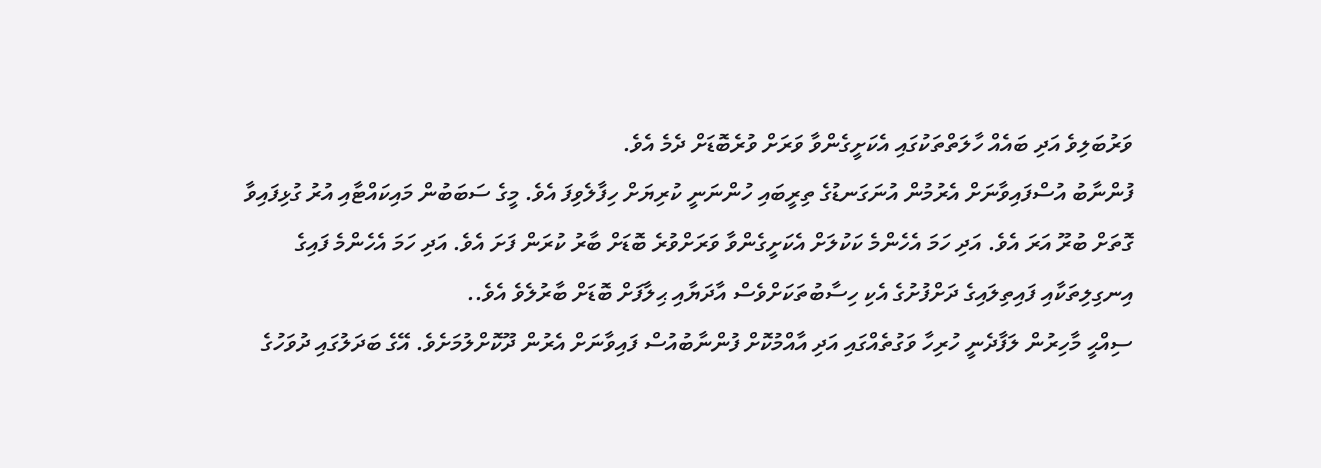ވަރުބަލިވެ އަދި ބައެއް ހާލަތްތަކުގައި އެކަށީގެންވާ ވަރަށް ވުރެބޮޑަށް ދެމެ އެވެ.
ފުންނާބު އުސްފައިވާނަށް އެރުމުން އުނަގަނޑުގެ ތިރީބައި ހުންނަނީ ކުރިޔަށް ހިފާލެވިފަ އެވެ. މީގެ ސަބަބުން މައިކައްޓާއި އުރު ގުޅިފައިވާ ގޮތަށް ބުރޫ އަރަ އެވެ. އަދި ހަމަ އެހެންމެ ކަކުލަށް އެކަށީގެންވާ ވަރަށްވުރެ ބޮޑަށް ބާރު ކުރަން ފަށަ އެވެ. އަދި ހަމަ އެހެންމެ ފައިގެ އިނގިލިތަކާއި ފައިތިލައިގެ ދަށްފުށުގެ އެކި ހިސާބުތަކަށްވެސް އާދަޔާއި ޙިލާފަށް ބޮޑަށް ބާރުލެވެ އެވެ..
ސިއްޙީ މާހިރުން ލަފާދެނީ ހުރިހާ ވަގުތެއްގައި އަދި އާއްމުކޮށް ފުންނާބުއުސް ފައިވާނަށް އެރުން ދޫކޮށްލުމަށެވެ. އޭގެ ބަދަލުގައި ދުވަހުގެ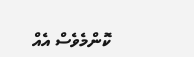ކޮންމެވެސް އެއް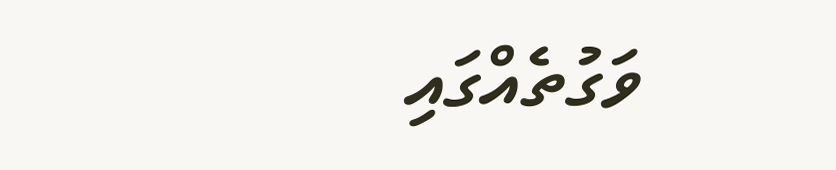ވަގުތެއްގައި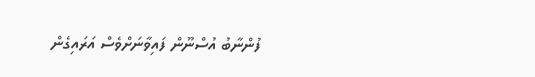ފުންނާބު އުސްނޫން ފައިވާނަށްވެސް އަރައިގެން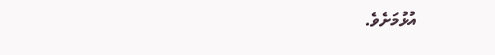އުޅުމަށެވެ.